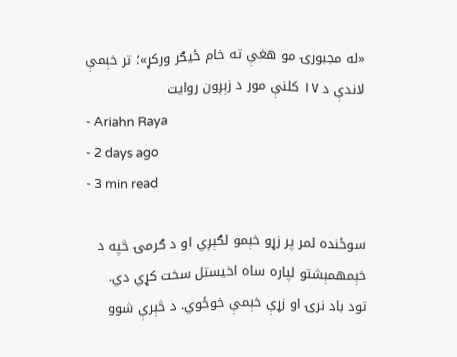«له مجبورۍ مو هغې ته خام ځیګر ورکړ»؛ تر خېمې لاندې د ۱۷ کلنې مور د زېږون روایت
- Ariahn Raya
- 2 days ago
- 3 min read

سوځنده لمر پر زړو خېمو لګېږي او د ګرمۍ څپه د خېمهمېشتو لپاره ساه اخیستل سخت کړي دي.
تود باد نرۍ او زړې خېمې خوځوي. د څېرې شوو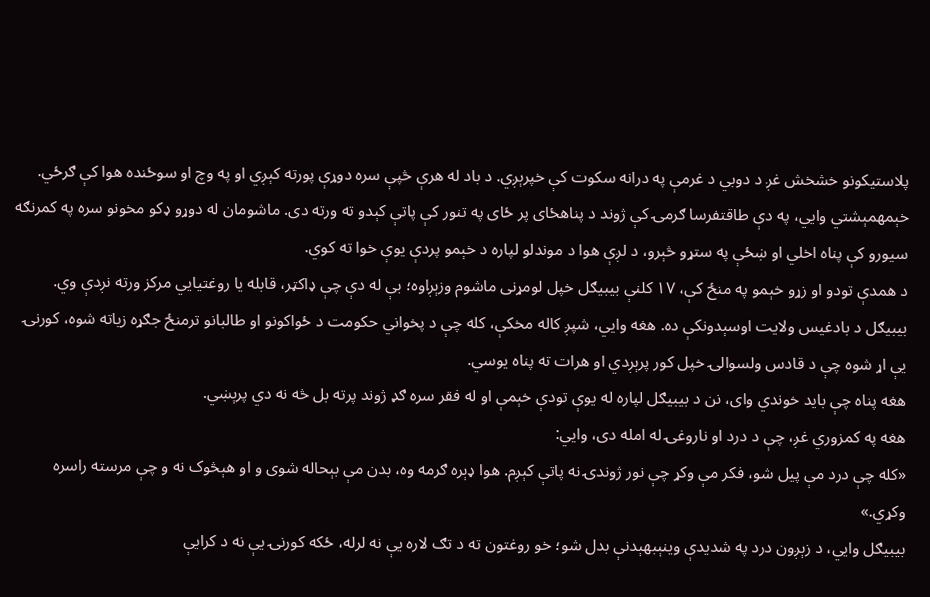پلاستیکونو خشخش غږ د دوبي د غرمې په درانه سکوت کې خپرېږي. د باد له هرې څپې سره دوړې پورته کېږي او په وچ او سوځنده هوا کې ګرځي.
خېمهمېشتي وايي، په دې طاقتفرسا ګرمۍ کې ژوند د پناهځای پر ځای په تنور کې پاتې کېدو ته ورته دی. ماشومان له دوړو ډکو مخونو سره په کمرنګه سیورو کې پناه اخلي او ښځې په ستړو څېرو، د لږې هوا د موندلو لپاره د خېمو پردې یوې خوا ته کوي.
د همدې تودو او زړو خېمو په منځ کې، ۱۷ کلنې بيبيګل خپل لومړنی ماشوم وزېږاوه؛ بې له دې چې ډاکټر، قابله یا روغتیايي مرکز ورته نږدې وي.
بيبيګل د بادغیس ولایت اوسېدونکې ده. هغه وايي، شپږ کاله مخکې، کله چې د پخواني حکومت د ځواکونو او طالبانو ترمنځ جګړه زیاته شوه، کورنۍ یې اړ شوه چې د قادس ولسوالۍ خپل کور پرېږدي او هرات ته پناه یوسي.
هغه پناه چې باید خوندي وای، نن د بيبيګل لپاره له یوې تودې خېمې او له فقر سره ګډ ژوند پرته بل څه نه دي پرېښي.
هغه په کمزوري غږ، چې د درد او ناروغۍ له امله دی، وايي:
«کله چې درد مې پیل شو، فکر مې وکړ چې نور ژوندۍ نه پاتې کېږم. هوا ډېره ګرمه وه، بدن مې بېحاله شوی و او هېڅوک نه و چې مرسته راسره وکړي.»
بيبيګل وايي، د زېږون درد په شدیدې وینېبهېدنې بدل شو؛ خو روغتون ته د تګ لاره یې نه لرله، ځکه کورنۍ یې نه د کرایې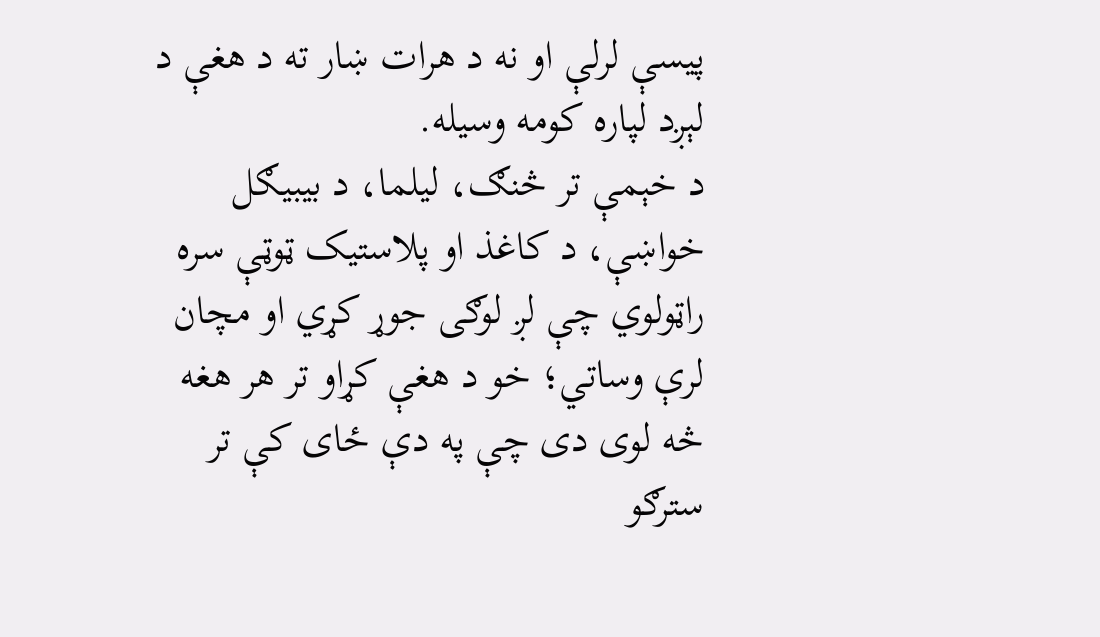پیسې لرلې او نه د هرات ښار ته د هغې د لېږد لپاره کومه وسیله.
د خېمې تر څنګ، لیلما، د بيبيګل خواښې، د کاغذ او پلاستیک ټوټې سره راټولوي چې لږ لوګی جوړ کړي او مچان لرې وساتي؛ خو د هغې کړاو تر هر هغه څه لوی دی چې په دې ځای کې تر سترګو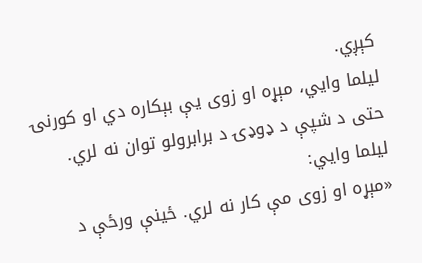کېږي.
لیلما وايي، مېړه او زوی یې بېکاره دي او کورنۍ حتی د شپې د ډوډۍ د برابرولو توان نه لري.
لیلما وايي:
«مېړه او زوی مې کار نه لري. ځینې ورځې د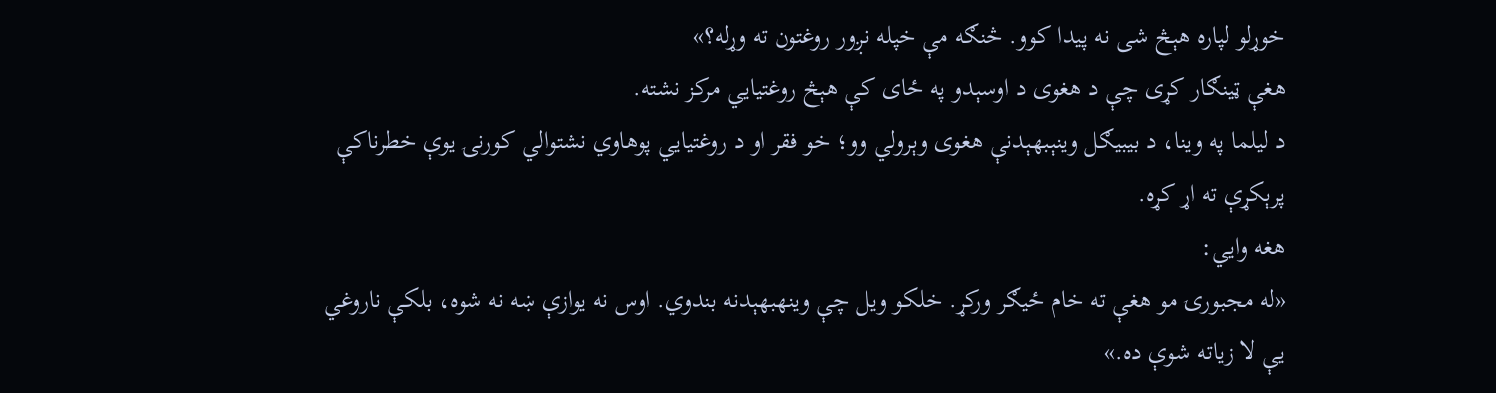خوړلو لپاره هېڅ شی نه پیدا کوو. څنګه مې خپله نږور روغتون ته وړله؟»
هغې ټینګار کړی چې د هغوی د اوسېدو په ځای کې هېڅ روغتیايي مرکز نشته.
د لیلما په وینا، د بيبيګل وینېبهېدنې هغوی وېرولي وو؛ خو فقر او د روغتیايي پوهاوي نشتوالي کورنۍ یوې خطرناکې پرېکړې ته اړ کړه.
هغه وايي:
«له مجبورۍ مو هغې ته خام ځیګر ورکړ. خلکو ویل چې وینهبهېدنه بندوي. اوس نه یوازې ښه نه شوه، بلکې ناروغي یې لا زیاته شوې ده.»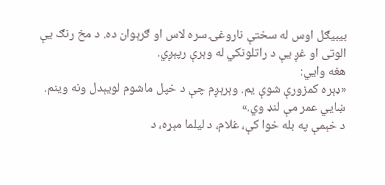بيبيګل اوس له سختې ناروغۍ سره لاس او ګرېوان ده. د مخ رنګ یې الوتی او غږ یې د راتلونکي له وېرې رپېږي.
هغه وايي:
«ډېره کمزورې شوې یم. وېرېږم چې د خپل ماشوم لویېدل ونه وینم. ښايي عمر مې لنډ وي.»
د خېمې په بله خوا کې، غلام، د لیلما مېړه، د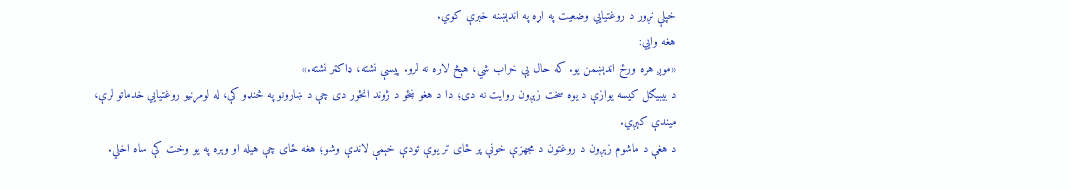خپلې نږور د روغتیايي وضعیت په اړه په اندېښنه خبرې کوي.
هغه وايي:
«موږ هره ورځ اندېښمن یو. که حال یې خراب شي، هېڅ لاره نه لرو. پیسې نشته، ډاکټر نشته.»
د بيبيګل کیسه یوازې د یوه سخت زېږون روایت نه دی؛ دا د هغو ښځو د ژوند انځور دی چې د ښارونو په څنډو کې، له لومړنیو روغتیايي خدماتو لرې، میندې کېږي.
د هغې د ماشوم زېږون د روغتون د مجهزې خونې پر ځای تر یوې تودې خېمې لاندې وشو؛ هغه ځای چې هیله او وېره په یو وخت کې ساه اخلي.